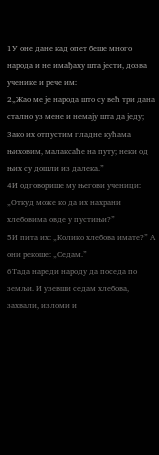1У оне дане кад опет беше много народа и не имађаху шта јести, дозва ученике и рече им:
2„Жао ме је народа што су већ три дана стално уз мене и немају шта да једу;
3ако их отпустим гладне кућама њиховим, малаксаће на путу; неки од њих су дошли из далека.”
4И одговорише му његови ученици: „Откуд може ко да их нахрани хлебовима овде у пустињи?”
5И пита их: „Колико хлебова имате?” А они рекоше: „Седам.”
6Тада нареди народу да поседа по земљи. И узевши седам хлебова, захвали, изломи и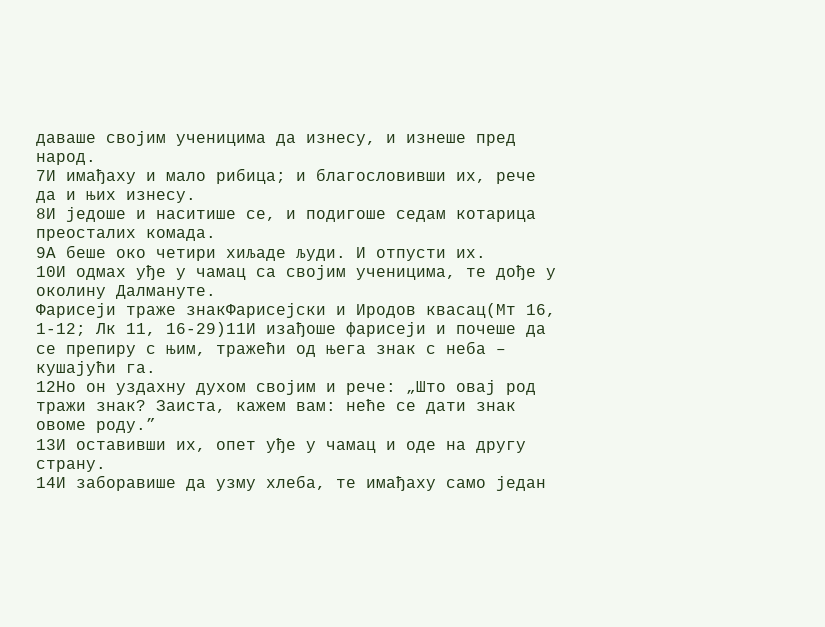даваше својим ученицима да изнесу, и изнеше пред народ.
7И имађаху и мало рибица; и благословивши их, рече да и њих изнесу.
8И једоше и наситише се, и подигоше седам котарица преосталих комада.
9А беше око четири хиљаде људи. И отпусти их.
10И одмах уђе у чамац са својим ученицима, те дође у околину Далмануте.
Фарисеји траже знакФарисејски и Иродов квасац(Мт 16, 1-12; Лк 11, 16-29)11И изађоше фарисеји и почеше да се препиру с њим, тражећи од њега знак с неба – кушајући га.
12Но он уздахну духом својим и рече: „Што овај род тражи знак? Заиста, кажем вам: неће се дати знак овоме роду.”
13И оставивши их, опет уђе у чамац и оде на другу страну.
14И заборавише да узму хлеба, те имађаху само један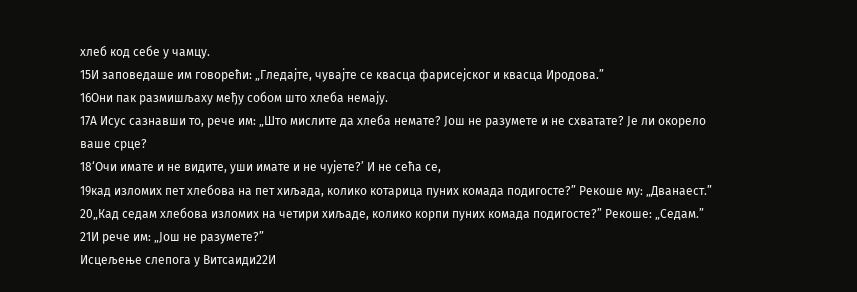хлеб код себе у чамцу.
15И заповедаше им говорећи: „Гледајте, чувајте се квасца фарисејског и квасца Иродова.”
16Они пак размишљаху међу собом што хлеба немају.
17А Исус сазнавши то, рече им: „Што мислите да хлеба немате? Још не разумете и не схватате? Је ли окорело ваше срце?
18‘Очи имате и не видите, уши имате и не чујете?’ И не сећа се,
19кад изломих пет хлебова на пет хиљада, колико котарица пуних комада подигосте?” Рекоше му: „Дванаест.”
20„Кад седам хлебова изломих на четири хиљаде, колико корпи пуних комада подигосте?” Рекоше: „Седам.”
21И рече им: „Још не разумете?”
Исцељење слепога у Витсаиди22И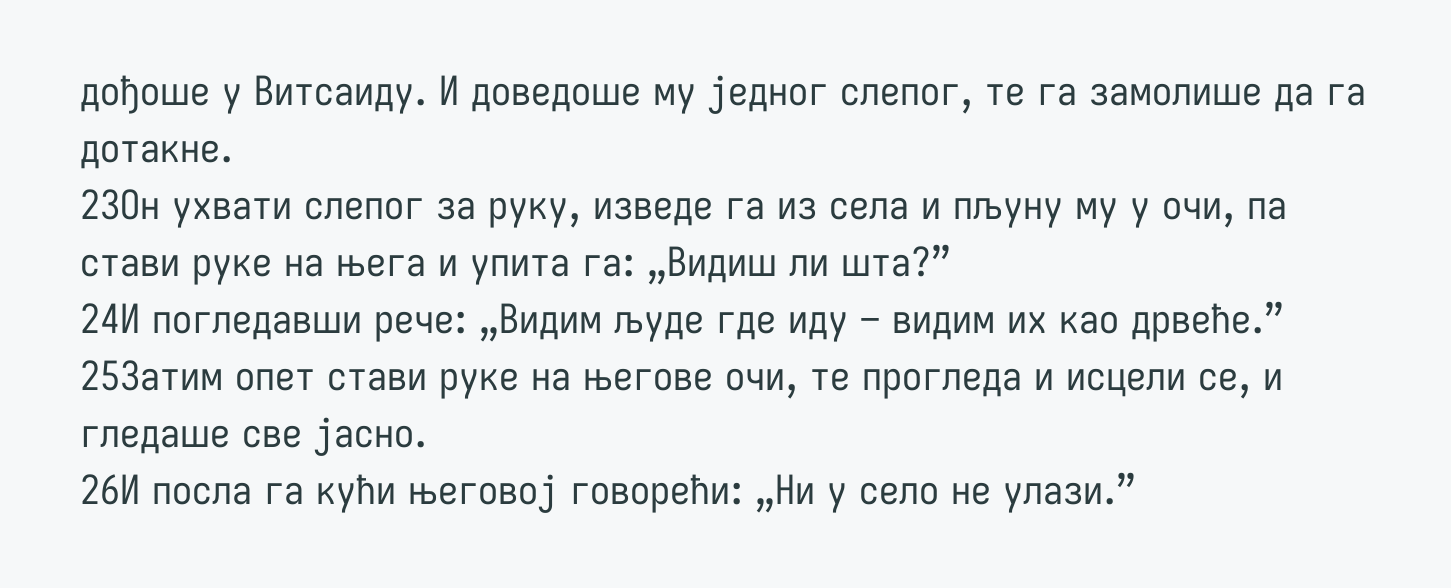дођоше у Витсаиду. И доведоше му једног слепог, те га замолише да га дотакне.
23Он ухвати слепог за руку, изведе га из села и пљуну му у очи, па стави руке на њега и упита га: „Видиш ли шта?”
24И погледавши рече: „Видим људе где иду – видим их као дрвеће.”
25Затим опет стави руке на његове очи, те прогледа и исцели се, и гледаше све јасно.
26И посла га кући његовој говорећи: „Ни у село не улази.”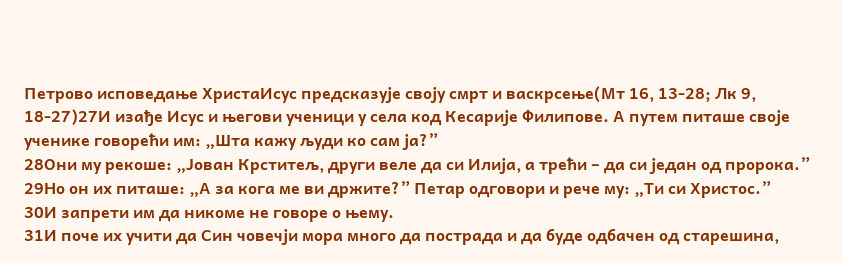Петрово исповедање ХристаИсус предсказује своју смрт и васкрсење(Мт 16, 13-28; Лк 9, 18-27)27И изађе Исус и његови ученици у села код Кесарије Филипове. А путем питаше своје ученике говорећи им: „Шта кажу људи ко сам ја?”
28Они му рекоше: „Јован Крститељ, други веле да си Илија, а трећи – да си један од пророка.”
29Но он их питаше: „А за кога ме ви држите?” Петар одговори и рече му: „Ти си Христос.”
30И запрети им да никоме не говоре о њему.
31И поче их учити да Син човечји мора много да пострада и да буде одбачен од старешина,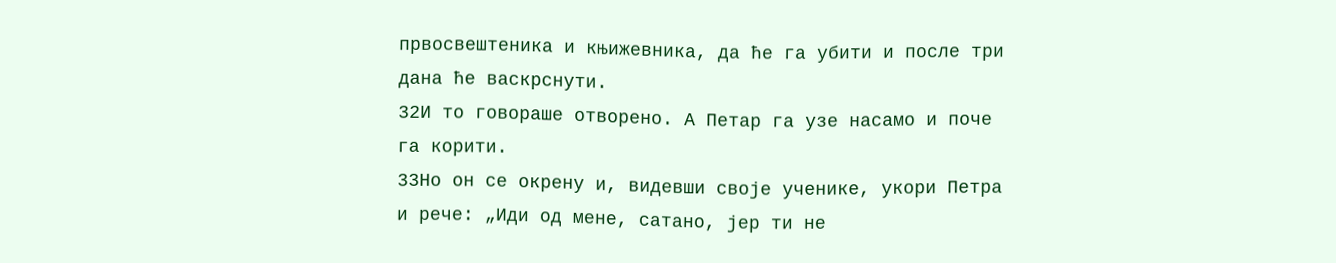првосвештеника и књижевника, да ће га убити и после три дана ће васкрснути.
32И то говораше отворено. А Петар га узе насамо и поче га корити.
33Но он се окрену и, видевши своје ученике, укори Петра и рече: „Иди од мене, сатано, јер ти не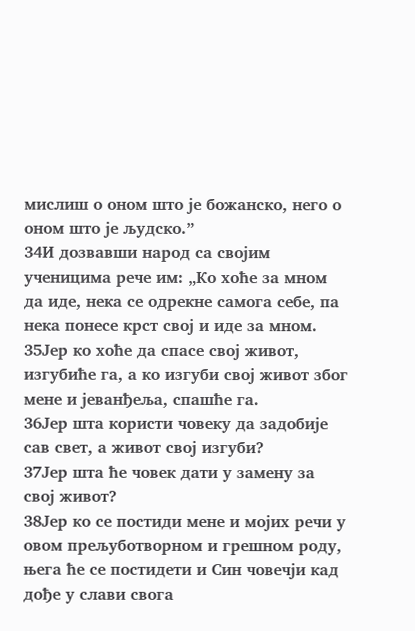мислиш о оном што је божанско, него о оном што је људско.”
34И дозвавши народ са својим ученицима рече им: „Ко хоће за мном да иде, нека се одрекне самога себе, па нека понесе крст свој и иде за мном.
35Јер ко хоће да спасе свој живот, изгубиће га, а ко изгуби свој живот због мене и јеванђеља, спашће га.
36Јер шта користи човеку да задобије сав свет, а живот свој изгуби?
37Јер шта ће човек дати у замену за свој живот?
38Јер ко се постиди мене и мојих речи у овом прељуботворном и грешном роду, њега ће се постидети и Син човечји кад дође у слави свога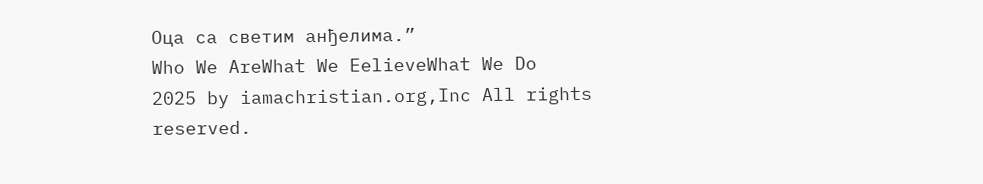Оца са светим анђелима.”
Who We AreWhat We EelieveWhat We Do
2025 by iamachristian.org,Inc All rights reserved.